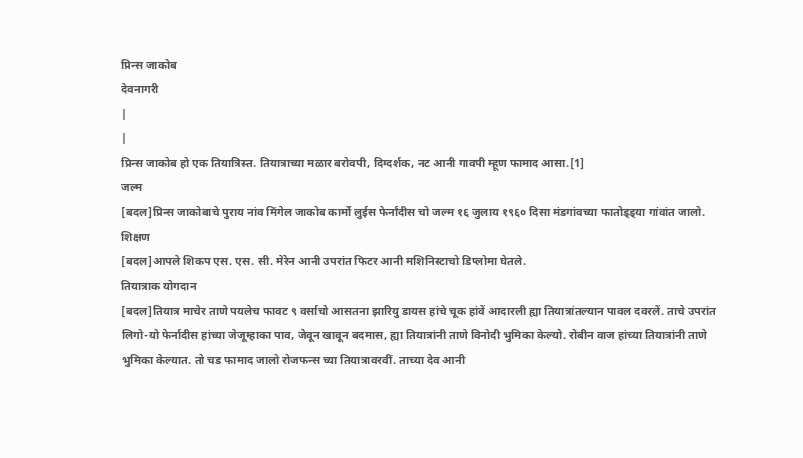प्रिन्स जाकोब
देवनागरी
|
|
प्रिन्स जाकोब हो एक तियात्रिस्त. तियात्राच्या मळार बरोवपी, दिग्दर्शक, नट आनी गावपी म्हूण फामाद आसा.[1]
जल्म
[बदल]प्रिन्स जाकोबाचे पुराय नांव मिंगेल जाकोब कार्मो लुईस फेर्नांदीस चो जल्म १६ जुलाय १९६० दिसा मंडगांवच्या फातोड्ड्या गांवांत जालो.
शिक्षण
[बदल]आपले शिकप एस. एस. सी. मेरेन आनी उपरांत फिटर आनी मशिनिस्टाचो डिप्लोमा घेतले.
तियात्राक योगदान
[बदल]तियात्र माचेर ताणे पयलेच फावट ९ वर्साचो आसतना झारियु डायस हांचे चूक हांवें आदारली ह्या तियात्रांतल्यान पावल दवरलें. ताचे उपरांत लिगो-यो फेर्नादीस हांच्या जेजूम्हाका पाव, जेवून खावून बदमास, ह्या तियात्रांनी ताणे विनोदी भुमिका केल्यो. रोबीन वाज हांच्या तियात्रांनी ताणे भुमिका केल्यात. तो चड फामाद जालो रोजफन्स च्या तियात्रावरवीं. ताच्या देव आनी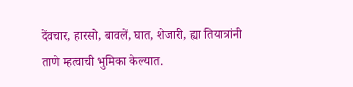देंवचार, हारसो, बावलें, घात, शेजारी, ह्या तियात्रांनी ताणे म्हत्वाची भुमिका केल्यात.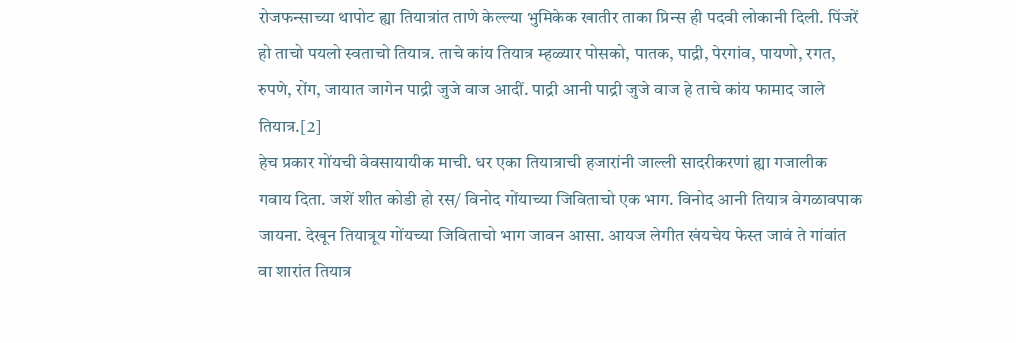रोजफन्साच्या थापोट ह्या तियात्रांत ताणे केल्ल्या भुमिकेक खातीर ताका प्रिन्स ही पदवी लोकानी दिली. पिंजरें हो ताचो पयलो स्वताचो तियात्र. ताचे कांय तियात्र म्हळ्यार पोसको, पातक, पाद्री, पेरगांव, पायणो, रगत, रुपणे, रोंग, जायात जागेन पाद्री जुजे वाज आदीं. पाद्री आनी पाद्री जुजे वाज हे ताचे कांय फामाद जाले तियात्र.[2]
हेच प्रकार गोंयची वेवसायायीक माची. धर एका तियात्राची हजारांनी जाल्ली सादरीकरणां ह्या गजालीक गवाय दिता. जशें शीत कोडी हो रस/ विनोद गोंयाच्या जिविताचो एक भाग. विनोद आनी तियात्र वेगळावपाक जायना. देखून तियात्रूय गोंयच्या जिविताचो भाग जावन आसा. आयज लेगीत खंयचेय फेस्त जावं ते गांवांत वा शारांत तियात्र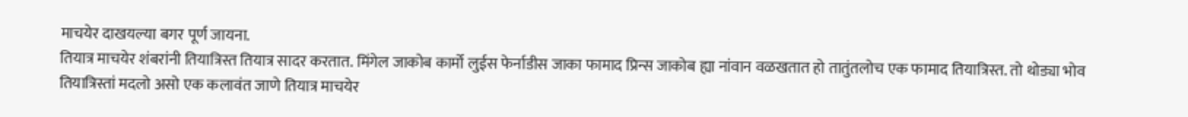माचयेर दाखयल्या बगर पूर्ण जायना.
तियात्र माचयेर शंबरांनी तियात्रिस्त तियात्र सादर करतात. मिंगेल जाकोब कार्मो लुईस फेर्नाडीस जाका फामाद प्रिन्स जाकोब ह्या नांवान वळखतात हो तातुंतलोच एक फामाद तियात्रिस्त. तो थोड्या भोव तियात्रिस्तां मदलो असो एक कलावंत जाणे तियात्र माचयेर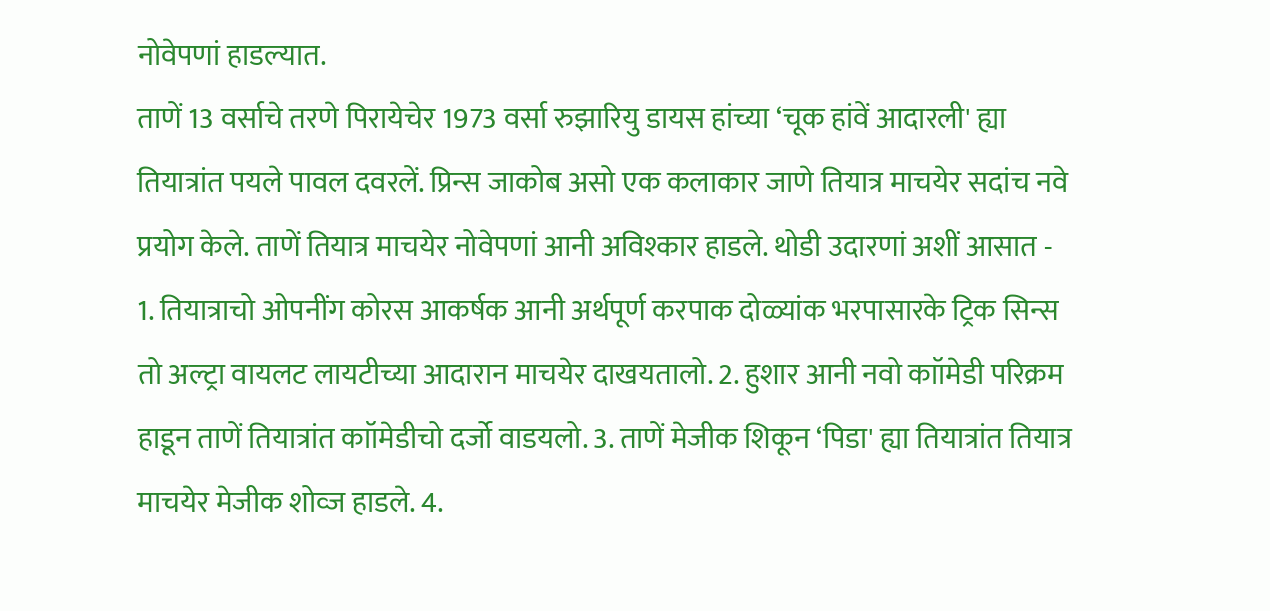नोवेपणां हाडल्यात.
ताणें 13 वर्साचे तरणे पिरायेचेर 1973 वर्सा रुझारियु डायस हांच्या ‘चूक हांवें आदारली' ह्या तियात्रांत पयले पावल दवरलें. प्रिन्स जाकोब असो एक कलाकार जाणे तियात्र माचयेर सदांच नवे प्रयोग केले. ताणें तियात्र माचयेर नोवेपणां आनी अविश्कार हाडले. थोडी उदारणां अशीं आसात -
1. तियात्राचो ओपनींग कोरस आकर्षक आनी अर्थपूर्ण करपाक दोळ्यांक भरपासारके ट्रिक सिन्स तो अल्ट्रा वायलट लायटीच्या आदारान माचयेर दाखयतालो. 2. हुशार आनी नवो काॉमेडी परिक्रम हाडून ताणें तियात्रांत काॉमेडीचो दर्जो वाडयलो. 3. ताणें मेजीक शिकून ‘पिडा' ह्या तियात्रांत तियात्र माचयेर मेजीक शोव्ज हाडले. 4.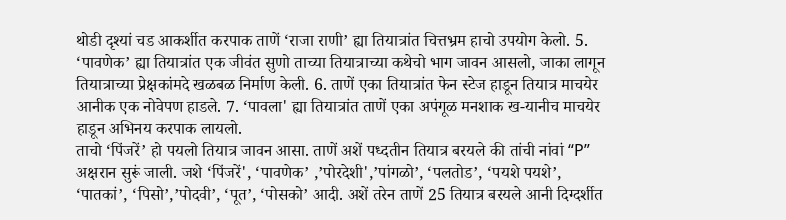थोडी दृश्यां चड आकर्शीत करपाक ताणें ‘राजा राणी’ ह्या तियात्रांत चित्तभ्रम हाचो उपयोग केलो. 5. ‘पावणेक’ ह्या तियात्रांत एक जीवंत सुणो ताच्या तियात्राच्या कथेचो भाग जावन आसलो, जाका लागून तियात्राच्या प्रेक्षकांमदे खळबळ निर्माण केली. 6. ताणें एका तियात्रांत फेन स्टेज हाडून तियात्र माचयेर आनीक एक नोवेपण हाडले. 7. ‘पावला' ह्या तियात्रांत ताणें एका अपंगूळ मनशाक ख-यानीच माचयेर हाडून अभिनय करपाक लायलो.
ताचो ‘पिंजरें’ हो पयलो तियात्र जावन आसा. ताणें अशें पध्दतीन तियात्र बरयले की तांची नांवां “P” अक्षरान सुरूं जाली. जशे ‘पिंजरें', ‘पावणेक’ ,’पोरदेशी',’पांगळो’, ‘पलतोड’, ‘पयशे पयशे’, ‘पातकां’, ‘पिसो’,’पोदवी’, ‘पूत’, ‘पोसको’ आदी. अशें तरेन ताणें 25 तियात्र बरयले आनी दिग्दर्शीत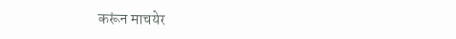करूंन माचयेर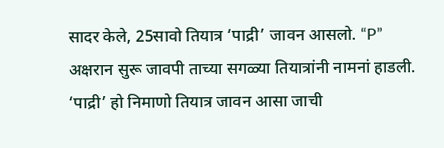सादर केले, 25सावो तियात्र ‘पाद्री’ जावन आसलो. “P” अक्षरान सुरू जावपी ताच्या सगळ्या तियात्रांनी नामनां हाडली. ‘पाद्री’ हो निमाणो तियात्र जावन आसा जाची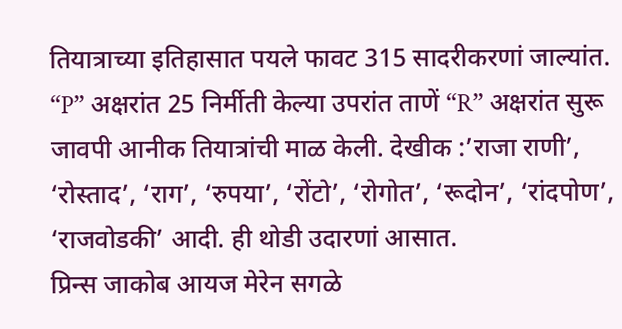तियात्राच्या इतिहासात पयले फावट 315 सादरीकरणां जाल्यांत.
“P” अक्षरांत 25 निर्मीती केल्या उपरांत ताणें “R” अक्षरांत सुरू जावपी आनीक तियात्रांची माळ केली. देखीक :’राजा राणी’, ‘रोस्ताद’, ‘राग’, ‘रुपया’, ‘रोंटो’, ‘रोगोत’, ‘रूदोन’, ‘रांदपोण’, ‘राजवोडकी’ आदी. ही थोडी उदारणां आसात.
प्रिन्स जाकोब आयज मेरेन सगळे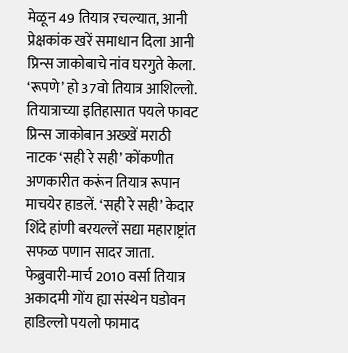मेळून 49 तियात्र रचल्यात, आनी प्रेक्षकांक खरें समाधान दिला आनी प्रिन्स जाकोबाचे नांव घरगुते केला. ‘रूपणे’ हो 37वो तियात्र आशिल्लो. तियात्राच्या इतिहासात पयले फावट प्रिन्स जाकोबान अख्खें मराठी नाटक ‘सही रे सही’ कोंकणीत अणकारीत करूंन तियात्र रूपान माचयेर हाडलें. ‘सही रे सही’ केदार शिंदे हांणी बरयल्लें सद्या महाराष्ट्रांत सफळ पणान सादर जाता. फेब्रुवारी-मार्च 2010 वर्सा तियात्र अकादमी गोंय ह्या संस्थेन घडोवन हाडिल्लो पयलो फामाद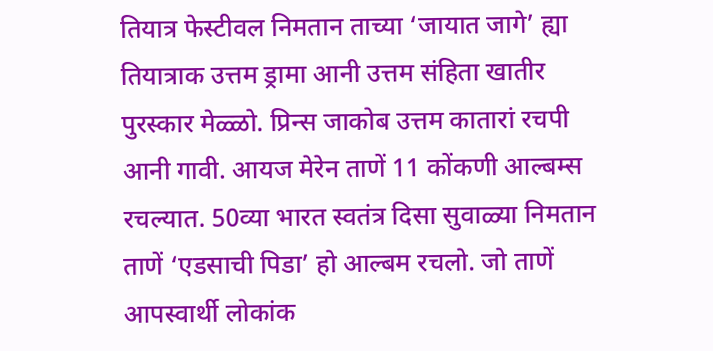तियात्र फेस्टीवल निमतान ताच्या ‘जायात जागे’ ह्या तियात्राक उत्तम ड्रामा आनी उत्तम संहिता खातीर पुरस्कार मेळ्ळो. प्रिन्स जाकोब उत्तम कातारां रचपी आनी गावी. आयज मेरेन ताणें 11 कोंकणी आल्बम्स रचल्यात. 50व्या भारत स्वतंत्र दिसा सुवाळ्या निमतान ताणें ‘एडसाची पिडा’ हो आल्बम रचलो. जो ताणें आपस्वार्थी लोकांक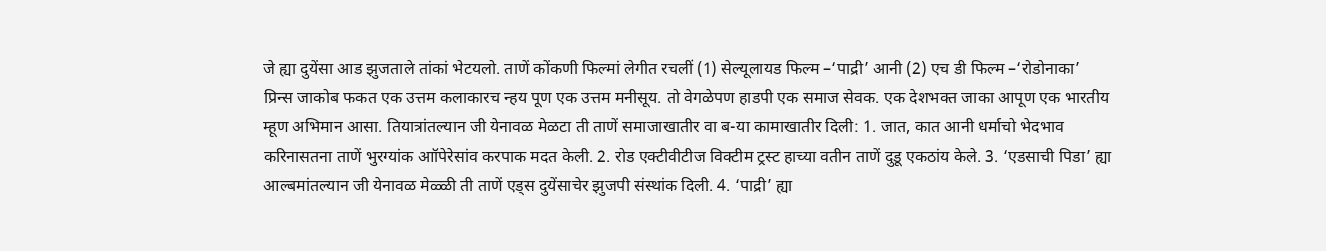जे ह्या दुयेंसा आड झुजताले तांकां भेटयलो. ताणें कोंकणी फिल्मां लेगीत रचलीं (1) सेल्यूलायड फिल्म –‘पाद्री’ आनी (2) एच डी फिल्म –‘रोडोनाका’
प्रिन्स जाकोब फकत एक उत्तम कलाकारच न्हय पूण एक उत्तम मनीसूय. तो वेगळेपण हाडपी एक समाज सेवक. एक देशभक्त जाका आपूण एक भारतीय म्हूण अभिमान आसा. तियात्रांतल्यान जी येनावळ मेळटा ती ताणें समाजाखातीर वा ब-या कामाखातीर दिली: 1. जात, कात आनी धर्माचो भेदभाव करिनासतना ताणें भुरग्यांक आॉपेरेसांव करपाक मदत केली. 2. रोड एक्टीवीटीज विक्टीम ट्रस्ट हाच्या वतीन ताणें दुडू एकठांय केले. 3. ‘एडसाची पिडा’ ह्या आल्बमांतल्यान जी येनावळ मेळ्ळी ती ताणें एड्स दुयेंसाचेर झुजपी संस्थांक दिली. 4. ‘पाद्री’ ह्या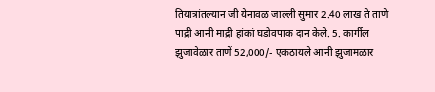तियात्रांतल्यान जी येनावळ जाल्ली सुमार 2.40 लाख ते ताणे पाद्री आनी माद्री हांकां घडोवपाक दान केले. 5. कार्गील झुजावेळार ताणें 52,000/- एकठायले आनी झुजामळार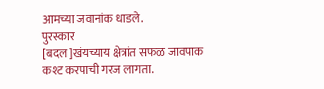आमच्या जवानांक धाडले.
पुरस्कार
[बदल]खंयच्याय क्षेत्रांत सफळ जावपाक कश्ट करपाची गरज लागता.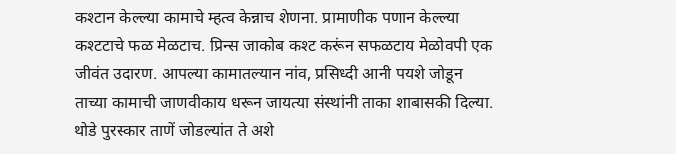कश्टान केल्ल्या कामाचे म्हत्व केन्नाच शेणना. प्रामाणीक पणान केल्ल्या कश्टटाचे फळ मेळटाच. प्रिन्स जाकोब कश्ट करूंन सफळटाय मेळोवपी एक जीवंत उदारण. आपल्या कामातल्यान नांव, प्रसिध्दी आनी पयशे जोडून ताच्या कामाची जाणवीकाय धरून जायत्या संस्थांनी ताका शाबासकी दिल्या. थोडे पुरस्कार ताणें जोडल्यांत ते अशे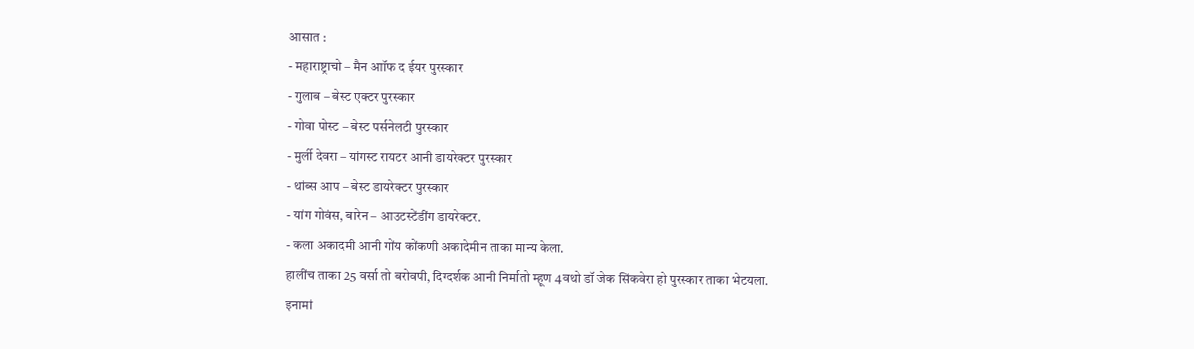आसात :
- महाराष्ट्राचो – मैन आॉफ द ईयर पुरस्कार
- गुलाब – बेस्ट एक्टर पुरस्कार
- गोवा पोस्ट – बेस्ट पर्सनेलटी पुरस्कार
- मुर्ली देवरा – यांगस्ट रायटर आनी डायरेक्टर पुरस्कार
- थांब्स आप – बेस्ट डायरेक्टर पुरस्कार
- यांग गोवंस, बारेन – आउटस्टेंडींग डायरेक्टर.
- कला अकादमी आनी गोंय कोंकणी अकादेमीन ताका मान्य केला.
हालींच ताका 25 वर्सा तो बरोवपी, दिग्दर्शक आनी निर्मातो म्हूण 4वथो डॉ जेक सिंकवेरा हो पुरस्कार ताका भेटयला.
इनामां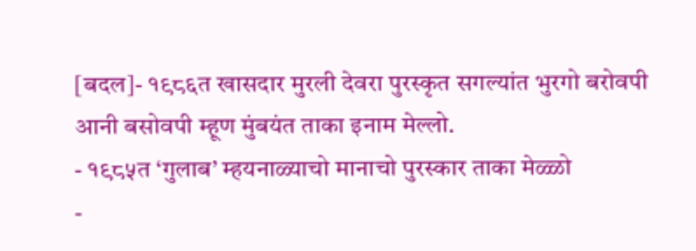[बदल]- १९८६त खासदार मुरली देवरा पुरस्कृत सगल्यांत भुरगो बरोवपी आनी बसोवपी म्हूण मुंबयंत ताका इनाम मेल्लो.
- १९८५त ‘गुलाब’ म्हयनाळ्याचो मानाचो पुरस्कार ताका मेळ्ळो
-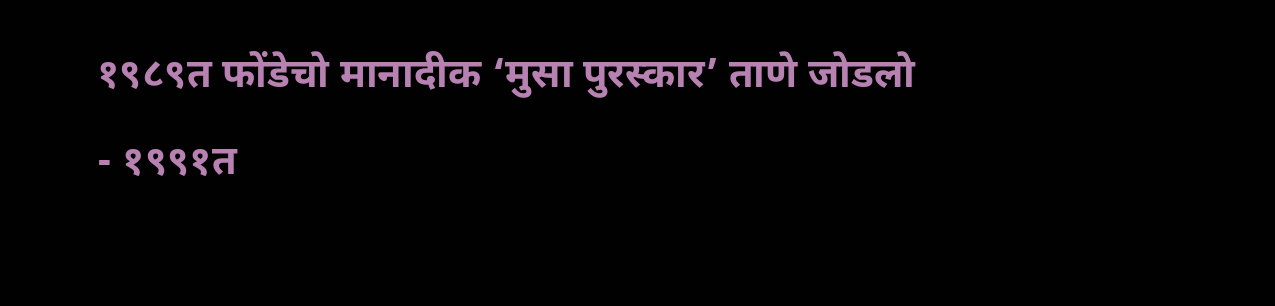१९८९त फोंडेचो मानादीक ‘मुसा पुरस्कार’ ताणे जोडलो
- १९९१त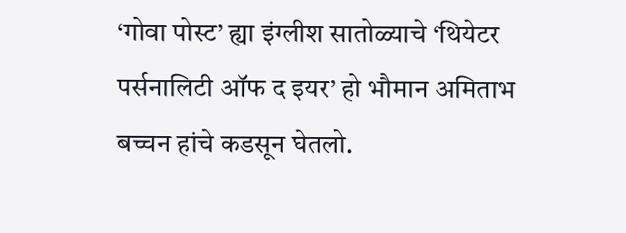‘गोवा पोस्ट’ ह्या इंग्लीश सातोळ्याचे ‘थियेटर पर्सनालिटी ऑफ द इयर’ हो भौमान अमिताभ बच्चन हांचे कडसून घेतलो.